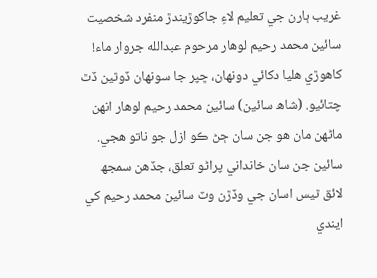غريب ٻارن جي تعليم لاءِ جاکوڙيندڙ منفرد شخصيت سائين محمد رحيم لوهار مرحوم عبدالله جروار ماء! کاهوڙي هليا دکائي دونهان، ڇپر جا سونهان ڏوٿين ڏٿ چتائيو. (شاھ سائين) سائين محمد رحيم لوهار انهن ماڻهن مان هو جن سان ڄڻ ڪو ازل جو ناتو هجي. سائين جن سان خانداني پراڻو تعلق، جڏهن سمجھ لائق ٿيس اسان جي وڏڙن وٽ سائين محمد رحيم کي ايندي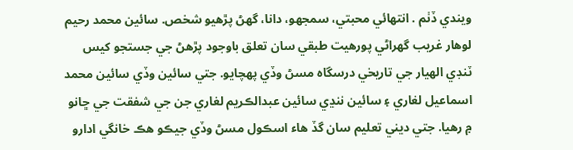ويندي ڏٺم . انتهائي محبتي، سمجهو، دانا، گهڻ پڙهيو شخص. سائين محمد رحيم لوهار غريب گهراڻي پورهيت طبقي سان تعلق باوجود پڙهڻ جي جستجو کيس ٽنڊي الهيار جي تاريخي درسگاه مسڻ وڏي پهچايو. جتي سائين وڏي سائين محمد اسماعيل لغاري ۽ سائين ننڍي سائين عبدالڪريم لغاري جن جي شفقت جي ڇانو ۾ رهيا. جتي ديني تعليم سان گڏ هاء اسڪول مسڻ وڏي جيڪو هڪ خانگي ادارو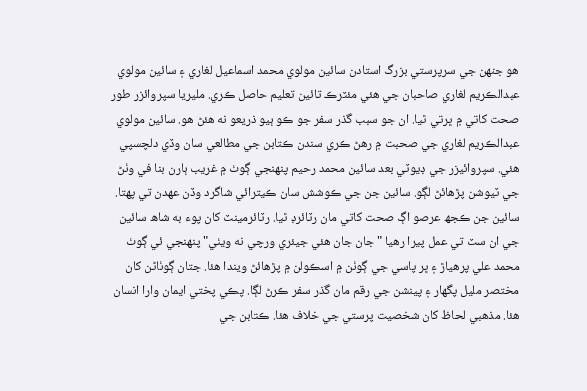هو جنهن جي سرپرستي بزرگ استادن سائين مولوي محمد اسماعيل لغاري ۽ سائين مولوي عبدالڪريم لغاري صاحبان جي هئي مئٽرڪ تائين تعليم حاصل ڪري. مليريا سپروائزر طور صحت کاتي ۾ ڀرتي ٿيا. ان جو سبب گذر سفر جو ڪو ٻيو ذريعو نه هئڻ هو. سائين مولوي عبدالڪريم لغاري جي صحبت ۾ رهڻ ڪري سندن ڪتابن جي مطالعي سان وڏي دلچسپي هئي. سپروائيزر جي ڊيوٽي بعد سائين محمد رحيم پنهنجي ڳوٺ ۾ غريب ٻارن بنا في وٺڻ جي ٽيوشن پڙهائڻ لڳو. سائين جن جي ڪوشش سان ڪيترائي شاگرد وڏن عهدن تي پهتا. سائين جن ڪجھ عرصو اڳ صحت کاتي مان رٽائرڊ ٿيا. رٽائرمينٽ کان پوء به شاھ سائين جي ان سٽ تي عمل پيرا رهيا " جان جان هئي جيئري ورچي نه ويٺي" پنهنجي ئي ڳوٺ محمد علي پرهياڙ ۽ ڀر پاسي جي ڳوٺن ۾ اسڪولن ۾ پڙهائڻ ويندا هئا. جتان ڳوٺاڻن کان مختصر مليل پگهار ۽ پينشن جي رقم مان گذر سفر ڪرڻ لڳا. پڪي پختي ايمان وارا انسان هئا. مذهبي لحاظ کان شخصيت پرستي جي خلاف هئا. ڪتابن جي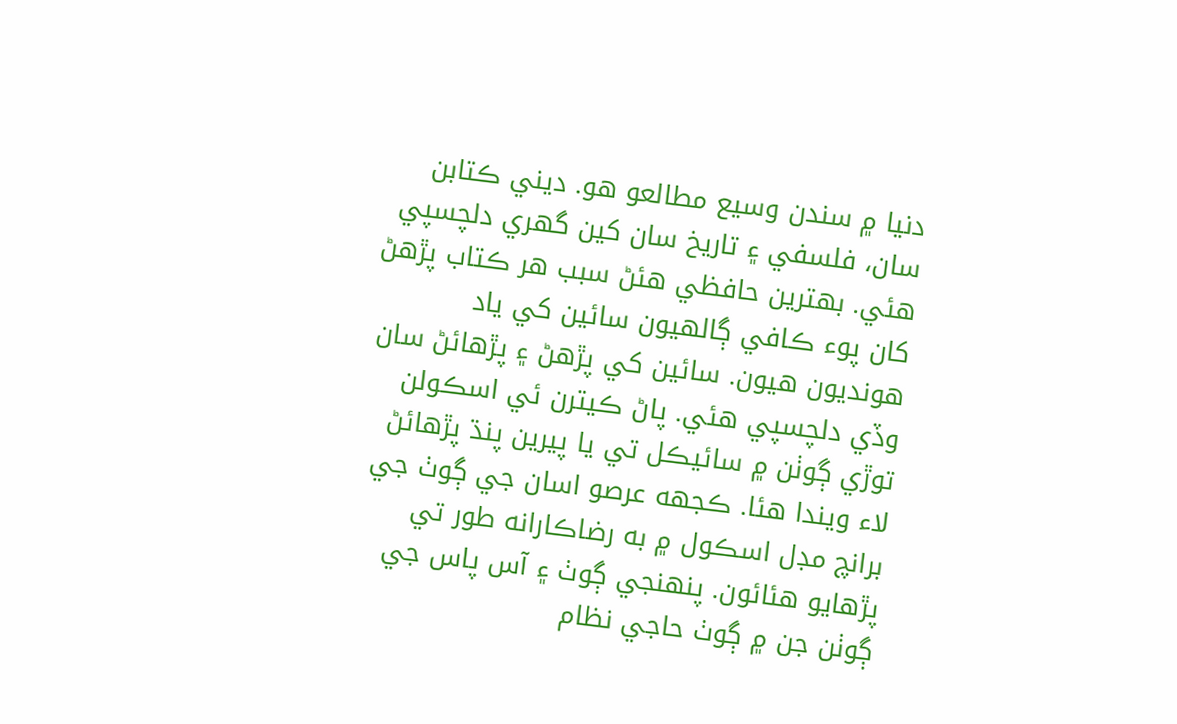دنيا ۾ سندن وسيع مطالعو هو. ديني ڪتابن سان، فلسفي ۽ تاريخ سان کين گهري دلچسپي هئي. بهترين حافظي هئڻ سبب هر ڪتاب پڙهڻ کان پوء ڪافي ڳالهيون سائين کي ياد هونديون هيون. سائين کي پڙهڻ ۽ پڙهائڻ سان وڏي دلچسپي هئي. پاڻ ڪيترن ئي اسڪولن توڙي ڳوٺن ۾ سائيڪل تي يا پيرين پنڌ پڙهائڻ لاء ويندا هئا. ڪجهه عرصو اسان جي ڳوٺ جي برانچ مڊل اسڪول ۾ به رضاڪارانه طور تي پڙهايو هئائون. پنهنجي ڳوٺ ۽ آس پاس جي ڳوٺن جن ۾ ڳوٺ حاجي نظام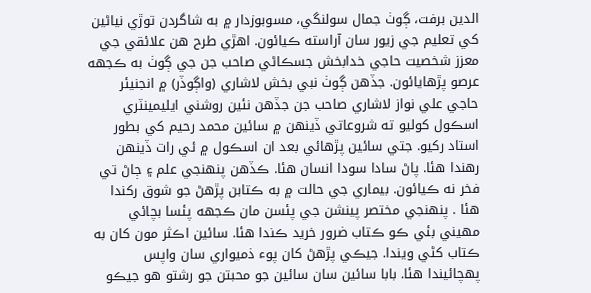الدين برفت، ڳوٺ جمال سولنگي، مسوبوزدار ۾ به شاگردن توڙي نياڻين کي تعليم جي زيور سان آراسته ڪيائون. اهڙي طرح هن علائقي جي معزز شخصيت حاجي خدابخش جسڪاڻي صاحب جن جي ڳوٺ به ڪجهه عرصو پڙهايائون. جڏهن ڳوٺ نبي بخش لاشاري (واڳوڏر) ۾ انجنيئر حاجي علي نواز لاشاري صاحب جن جڏهن نئين روشني ايليمينٽري اسڪول کوليو ته شروعاتي ڏينهن ۾ سائين محمد رحيم کي بطور استاد رکيو. جتي سائين پڙهائي بعد ان اسڪول ۾ ئي رات ڏينهن رهندا هئا. پاڻ سادا سودا انسان هئا. ڪڏهن پنهنجي علم ۽ ڄاڻ تي فخر نه ڪيائون. بيماري جي حالت ۾ به ڪتابن پڙهڻ جو شوق رکندا هئا . پنهنجي مختصر پينشن جي پئسن مان ڪجهه پئسا بچائي مهيني بئي ڪو ڪتاب ضرور خريد ڪندا هئا. سائين اڪثر مون کان به ڪتاب کڻي ويندا. جيڪي پڙهڻ کان پوء ذميواري سان واپس پهچائيندا هئا. بابا سائين سان سائين جو محبتن جو رشتو هو جيڪو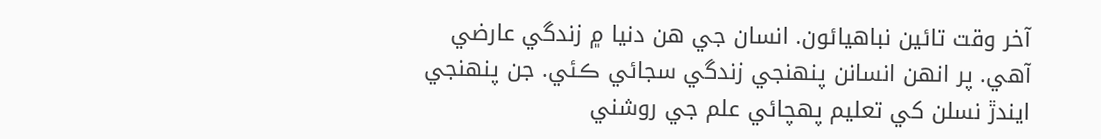آخر وقت تائين نباهيائون. انسان جي هن دنيا ۾ زندگي عارضي آهي. پر انهن انسانن پنهنجي زندگي سجائي ڪئي. جن پنهنجي ايندڙ نسلن کي تعليم پهچائي علم جي روشني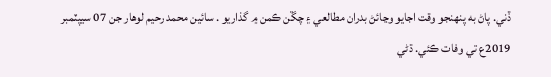ڏني. پاڻ به پنهنجو وقت اجايو وڃائڻ بدران مطالعي ۽ چڱن ڪمن ۾ گذاريو . سائين محمد رحيم لوهار جن 07 سيپٽمبر 2019ع تي وفات ڪئي. ڌڻي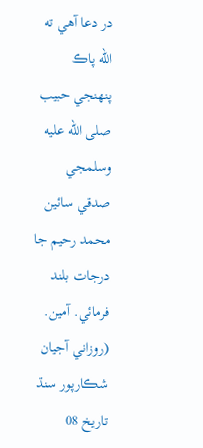در دعا آهي ته الله پاڪ پنهنجي حبيب صلى الله عليه وسلمجي صدقي سائين محمد رحيم جا درجات بلند فرمائي. آمين. (روزاني آجيان شڪارپور سنڌ تاريخ 08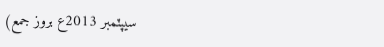سيپٽمبر 2013ع بروز جمع)